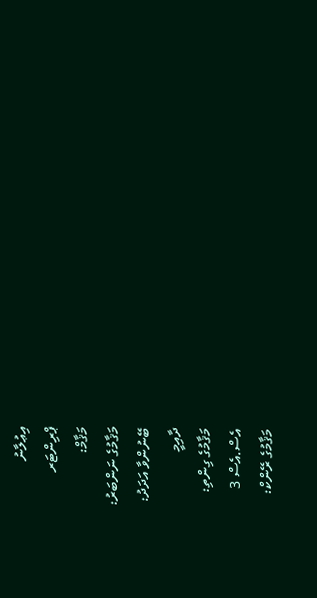އިޢުލާނު
ޕްރިންޓަރ
މަޤާމް:
މަޤާމުގެ ނަންބަރު:
ބޭނުންވާ އަދަދު:
ދާއިމީ
މަޤާމުގެ ގިންތި:
އެސް.އެސް 3
މަޤާމުގެ ރޭންކް: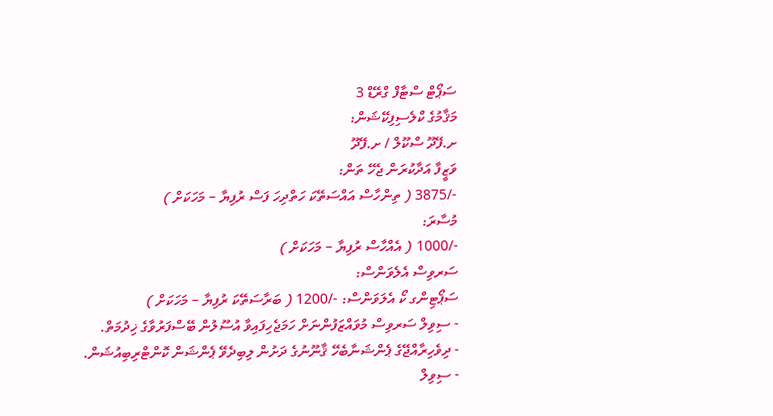ސަޕޯޓް ސްޓާފް ގްރޭޑް 3
މަޤާމުގެ ކްލެސިފިކޭޝަން:
ށ.ފޭދޫ ސްކޫލް / ށ.ފޭދޫ
ވަޒީފާ އަދާކުރަން ޖެހޭ ތަން:
-/3875 ( ތިންހާސް އައްސަތޭކަ ހަތްދިހަ ފަސް ރުފިޔާ – މަހަކަށް )
މުސާރަ:
-/1000 ( އެއްހާސް ރުފިޔާ – މަހަކަށް )
ސަރވިސް އެލެވަންސް:
ސަޕޯޓިންގ ކޯ އެލަވަންސް: -/1200 ( ބަރާސަތޭކަ ރުފިޔާ – މަހަކަށް )
- ސިވިލް ސަރވިސް މުވައްޒަފުންނަށް ހަމަޖެހިފައިވާ އުސޫލުން ބޭސްފަރުވާގެ ޚިދުމަތް.
- ދިވެހިރާއްޖޭގެ ޕެންޝަނާބެހޭ ޤާނޫނުގެ ދަށުން ލިބިދެވޭ ޕެންޝަން ކޮންޓްރިބިއުޝަން.
- ސިވިލް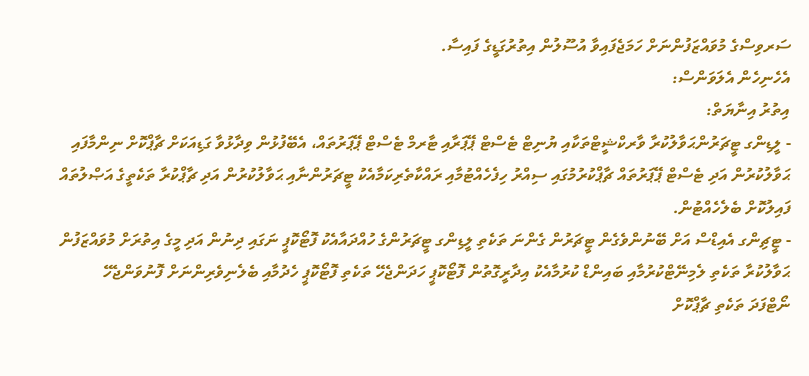ސަރވިސްގެ މުވައްޒަފުންނަށް ހަމަޖެފައިވާ އުސޫލުން އިތުރުގަޑީގެ ފައިސާ.
އެހެނިހެން އެލަވަންސް:
އިތުރު އިނާޔަތް:
- ލީޑިންގ ޓީޗަރުންޙަވާލުކުރާ ވާރކްޝީޓްތަކާއި ޔުނިޓް ޓެސްޓް ޕޭޕަރާއި ޓާރމް ޓެސްޓް ޕޭޕަރުތައް، އެބޭފުޅުން ވިދާޅުވާ ގަޑިއަކަށް ޗާޕްކޮށް ނިންމާފައި ޙަވާލުކުރުން އަދި ޓެސްޓް ޕޭޕަރުތައް ޗާޕްކުރުމުގައި ސިއްރު ހިފެހެއްޓުމާއި ރައްކާތެރިކަމާއެކު ޓީޗަރުންނާއި ޙަވާލުކުރުން އަދި ޗާޕްކުރާ ތަކެތީގެ އަޞްލުތައް ފައިލުކޮށް ބެލެހެއްޓުން.
- ޓީޗިންގ އެއިޑްސް އަށް ބޭނުންވެގެން ޓީޗަރުން ގެންނަ ތަކެތި ލީޑިންގ ޓީޗަރުންގެ ހުއްދައާއެކު ފޮޓޯކޮޕީ ނަގައި ދިނުން އަދި މީގެ އިތުރަށް މުވައްޒަފުން ޙަވާލުކުރާ ތަކެތި ލެމިނޭޓްކުރުމާއި ބައިންޑް ކުރުމާއެކު އިދާރީގޮތުން ފޮޓޯކޮޕީ ހަދަންޖެހޭ ތަކެތި ފޮޓޯކޮޕީ ހެދުމާއި ބެލެނިވެރިންނަށް ފޮނުވަންޖެހޭ ނޯޓްފަދަ ތަކެތި ޗާޕްކޮށް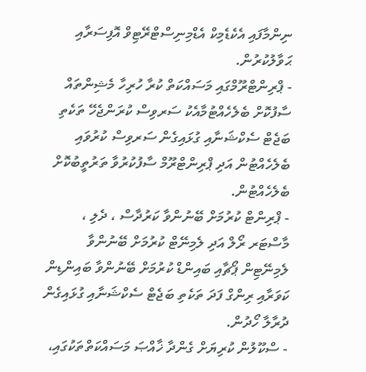ނިންމާފައި އެކެޑެމިކް އެޑްމިނިސްޓްރޭޓިވް އޮފިސަރާއި ޙަވާލުކުރުން.
- ޕްރިންޓްރޫމްގައި މަސައްކަތް ކުރާ ހުރިހާ މެޝިންތައް ސާފުކޮށް ބެލެހެއްޓުމާއެކު ސަރވިސް ކުރަންޖެހޭ ތަކެތި ބަޖެޓް ސެކްޝަނާއި ގުޅައިގެން ސަރވިސް ކުރުވައި ބެލެހެއްޓުން އަދި ޕްރިންޓްރޫމް ސާފުކުރުވާ ތަރުތީބުކޮށް ބެލެހެއްޓުން.
- ޕްރިންޓް ކުރުމަށް ބޭނުންވާ ކަރުދާސް ، ދެލި ، މާސްޓަރ ރޯލް އަދި ލެމިނޭޓް ކުރުމަށް ބޭނުންވާ ލެމިނޭޓިން ޕޯޗާއި ބައިންޑް ކުރުމަށް ބޭނުންވާ ބައިންޑިން ކަވަރާއި ރިންގް ފަދަ ތަކެތި ބަޖެޓް ސެކްޝަނާއި ގުޅައިގެން ދުރާލާ ހޯދުން.
- ސްކޫލުން ކުރިޔަށް ގެންދާ ޚާއްޞަ މަސައްކަތްތަކުގައި،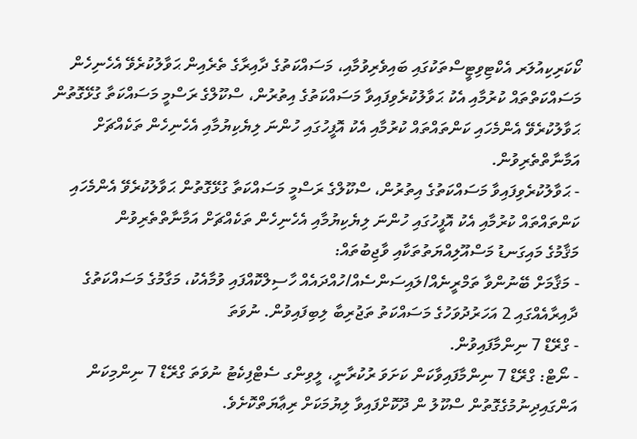ކޯކަރިކިއުލަރ އެކްޓިވިޓީސްތަކުގައި ބައިވެރިވުމާއި، މަސައްކަތުގެ ދާއިރާގެ ތެރެއިން ޙަވާލުކުރެވޭ އެހެނިހެން މަސައްކަތްތައް ކުރުމާއި އެކު ޙަވާލުކުރެވިފައިވާ މަސައްކަތުގެ އިތުރުން، ސްކޫލްގެ ރަސްމީ މަސައްކަތާ ގުޅޭގޮތުން ޙަވާލުކުރެވޭ އެންމެހައި ކަންތައްތައް ކުރުމާއި އެކު އޮފީހުގައި ހުންނަ ލިޔެކިޔުމާއި އެހެނިހެން ތަކެއްޗަށް އަމާނާތްތެރިވުން.
- ޙަވާލުކުރެވިފައިވާ މަސައްކަތުގެ އިތުރުން، ސްކޫލްގެ ރަސްމީ މަސައްކަތާ ގުޅޭގޮތުން ޙަވާލުކުރެވޭ އެންމެހައި ކަންތައްތައް ކުރުމާއި އެކު އޮފީހުގައި ހުންނަ ލިޔެކިޔުމާއި އެހެނިހެން ތަކެއްޗަށް އަމާނާތްތެރިވުން
މަޤާމުގެ މައިގަނޑު މަސްއޫލިއްޔަތުތަކާއި ވާޖިބުތައް:
- މަޤާމަށް ބޭނުންވާ ތަމްރީނެއް/ލައިސަންސެއް/ހުއްދައެއް ހާސިލްކޮއްފައި ވުމާއެކު، މަގާމުގެ މަސައްކަތުގެ ދާއިރާއެއްގައި 2 އަހަރުދުވަހުގެ މަސައްކަތު ތަޖުރިބާ ލިބިފައިވުން. ނުވަތަ
- ގްރޭޑް 7 ނިންމާފައިވުން.
- ނޯޓް: ގްރޭޑް 7 ނިންމާފައިވާކަން ކަށަވަ ރުކުރާނީ، ލީވިންގ ސެޓްފިކެޓު ނުވަތަ ގްރޭޑް 7 ނިންމިކަން އަންގައިދިނުމުގެގޮތުން ސްކޫލު ން ދޫކޮށްފައިވާ ލިޔުމަކަށް ރިޢާޔަތްކޮށެވެ.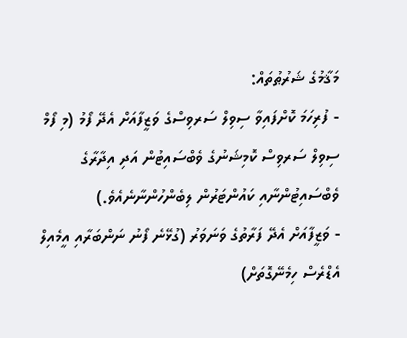މަޤާމުގެ ޝަރުޠުތައް:
- ފުރިހަމަ ކޮށްފައިވާ ސިވިލް ސަރވިސްގެ ވަޒީފާއަށް އެދޭ ފޯމު (މި ފޯމް ސިވިލް ސަރވިސް ކޮމިޝަނުގެ ވެބްސައިޓުން އަދި އިދާރާގެ ވެބްސައިޓުންނާއި ކައުންޓަރުން ލިބެންހުންނާނެއެވެ.)
- ވަޒީފާއަށް އެދޭ ފަރާތުގެ ވަނަވަރު (ގުޅޭނެ ފޯނު ނަންބަރާއި އީމެއިލް އެޑްރެސް ހިމެނޭގޮތަށް)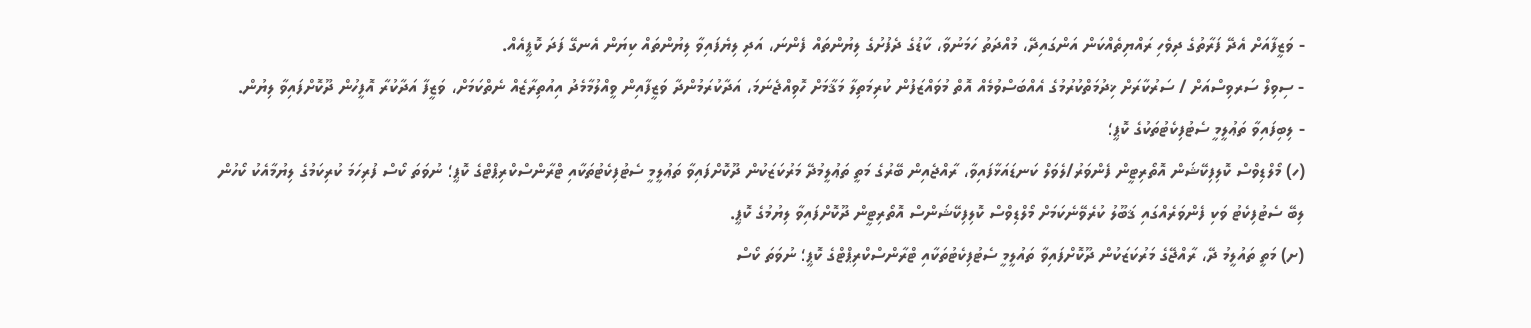- ވަޒީފާއަށް އެދޭ ފަރާތުގެ ދިވެހި ރައްޔިތެއްކަން އަންގައިދޭ، މުއްދަތު ހަމަނުވާ، ކާޑުގެ ދެފުށުގެ ލިޔުންތައް ފެންނަ، އަދި ލިޔެފައިވާ ލިޔުންތައް ކިޔަން އެނގޭ ފަދަ ކޮޕީއެއް.
- ސިވިލް ސަރވިސްއަށް / ސަރުކާރަށް ޚިދުމަތްކުރުމުގެ އެއްބަސްވުމެއް އޮތް މުވައްޒަފުން ކުރިމަތިލާ މަޤާމަށް ހޮވިއްޖެނަމަ، އަދާކުރަމުންދާ ވަޒީފާއިން ވީއްލުމާމެދު އިއުތިރާޒެއް ނެތްކަމަށް، ވަޒީފާ އަދާކުރާ އޮފީހުން ދޫކޮށްފައިވާ ލިޔުން.
- ލިބިފައިވާ ތަޢުލީމީ ސެޓުފިކެޓުތަކުގެ ކޮޕީ؛
(ހ) މޯލްޑިވްސް ކޮލިފިކޭޝަން އޮތޯރިޓީން ފެންވަރު/ލެވަލް ކަނޑައަޅާފައިވާ، ރާއްޖެއިން ބޭރުގެ މަތީ ތަޢުލީމުދޭ މަރުކަޒަކުން ދޫކޮށްފައިވާ ތަޢުލީމީ ސެޓުފިކެޓުތަކާއި ޓްރާންސްކްރިޕްޓްގެ ކޮޕީ؛ ނުވަތަ ކޯސް ފުރިހަމަ ކުރިކަމުގެ ލިޔުމާއެކު ކޯހުން ލިބޭ ސެޓުފިކެޓު ވަކި ފެންވަރެއްގައި ޤަބޫލު ކުރެވޭނެކަމަށް މޯލްޑިވްސް ކޮލިފިކޭޝަންސް އޮތޯރިޓީން ދޫކޮށްފައިވާ ލިޔުމުގެ ކޮޕީ.
(ށ) މަތީ ތައުލީމު ދޭ، ރާއްޖޭގެ މަރުކަޒަކުން ދޫކޮށްފައިވާ ތައުލީމީ ސެޓުފިކެޓުތަކާއި ޓްރާންސްކްރިޕްޓްގެ ކޮޕީ؛ ނުވަތަ ކޯސް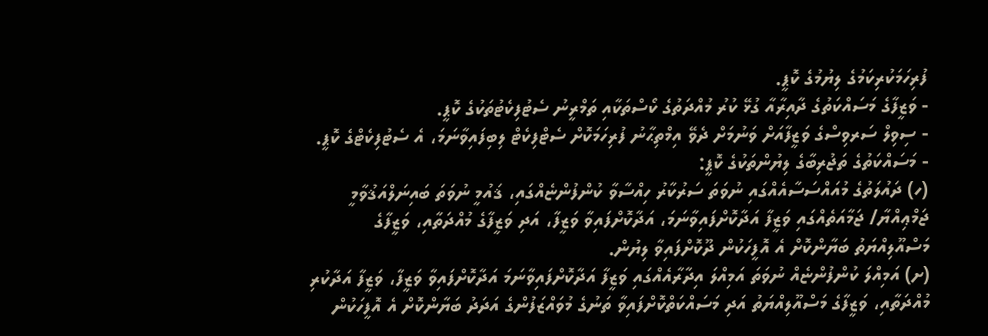ފުރިހަމަކުރިކަމުގެ ލިޔުމުގެ ކޮޕީ.
- ވަޒީފާގެ މަސައްކަތުގެ ދާއިރާއާ ގުޅޭ ކުރު މުއްދަތުގެ ކޯސްތަކާއި ތަމްރީނު ސެޓުފިކެޓުތަކުގެ ކޮޕީ.
- ސިވިލް ސަރވިސްގެ ވަޒީފާއަށް ވަނުމަށް ދެވޭ އިމްތިޙާނު ފުރިހަމަކޮށް ސެޓްފިކެޓް ލިބިފައިވާނަމަ، އެ ސެޓުފިކެޓްގެ ކޮޕީ.
- މަސައްކަތުގެ ތަޖުރިބާގެ ލިޔުންތަކުގެ ކޮޕީ:
(ހ) ދައުލަތުގެ މުއައްސަސާއެއްގައި ނުވަތަ ސަރުކާރު ހިއްސާވާ ކުންފުންޏެއްގައި، ޤައުމީ ނުވަތަ ބައިނަލްއަޤުވާމީ ޖަމްޢިއްޔާ/ ޖަމާއަތެއްގައި ވަޒީފާ އަދާކޮށްފައިވާނަމަ، އަދާކޮށްފައިވާ ވަޒީފާ، އަދި ވަޒީފާގެ މުއްދަތާއި، ވަޒީފާގެ މަސްއޫލިއްޔަތު ބަޔާންކޮށް އެ އޮފީހަކުން ދޫކޮށްފައިވާ ލިޔުން.
(ށ) އަމިއްލަ ކުންފުންޏެއް ނުވަތަ އަމިއްލަ އިދާރާއެއްގައި ވަޒީފާ އަދާކޮށްފައިވާނަމަ އަދާކޮށްފައިވާ ވަޒީފާ، ވަޒީފާ އަދާކުރި މުއްދަތާއި، ވަޒީފާގެ މަސްއޫލިއްޔަތު އަދި މަސައްކަތްކޮށްފައިވާ ތަނުގެ މުވައްޒަފުންގެ އަދަދު ބަޔާންކޮށް އެ އޮފީހަކުން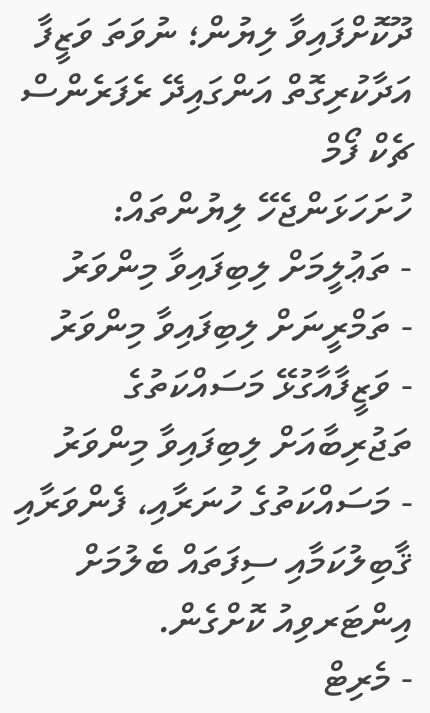ދޫކޮށްފައިވާ ލިޔުން؛ ނުވަތަ ވަޒީފާ އަދާކުރިގޮތް އަންގައިދޭ ރެފަރެންސް ޗެކް ފޯމް
ހުށަހަޅަންޖެހޭ ލިޔުންތައް:
- ތަޢުލީމަށް ލިބިފައިވާ މިންވަރު
- ތަމްރީނަށް ލިބިފައިވާ މިންވަރު
- ވަޒީފާއާގުޅޭ މަސައްކަތުގެ ތަޖުރިބާއަށް ލިބިފައިވާ މިންވަރު
- މަސައްކަތުގެ ހުނަރާއި، ފެންވަރާއި ޤާބިލުކަމާއި ސިފަތައް ބެލުމަށް އިންޓަރވިއު ކޮށްގެން.
- މެރިޓް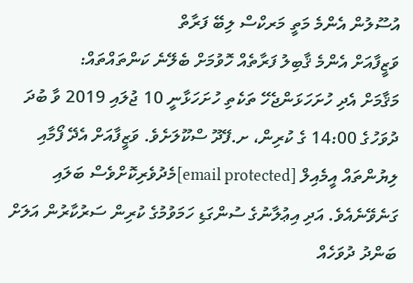އުސޫލުން އެންމެ މަތީ މަރކްސް ލިބޭ ފަރާތް
ވަޒީފާއަށް އެންމެ ޤާބިލު ފަރާތެއް ހޮވުމަށް ބެލޭނެ ކަންތައްތައް:
މަޤާމަށް އެދި ހުށަހަޅަންޖެހޭ ތަކެތި ހުށަހަޅާނީ 10 ޖުލައި 2019 ވާ ބުދަ ދުވަހުގެ 14:00 ގެ ކުރިން، ށ.ފޭދޫ ސްކޫލަށެވެ. ވަޒީފާއަށް އެދޭ ފޯމާއި ލިޔުންތައް އީމެއިލް [email protected]މެދުވެރިކޮށްވެސް ބަލައި ގަނެވޭނެއެވެ. އަދި އިޢުލާނުގެ ސުންގަޑި ހަމަވުމުގެ ކުރިން ސަރުކާރުން އަލަށް ބަންދު ދުވަހެއް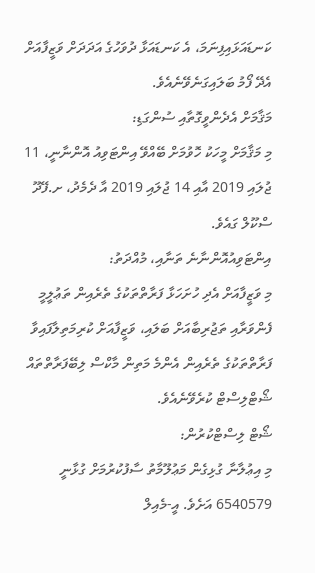ކަނޑައަޅައިފިނަމަ، އެ ކަނޑައަޅާ ދުވަހުގެ އަދަދަށް ވަޒީފާއަށް އެދޭ ފޯމު ބަލައިގަނެވޭނެއެވެ.
މަޤާމަށް އެދެންވީގޮތާއި ސުންގަޑި:
މި މަޤާމަށް މީހަކު ހޮވުމަށް ބޭއްވޭ އިންޓަވިއު އޮންނާނީ، 11 ޖުލައި 2019 އާއި 14 ޖުލައި 2019 އާ ދެމެދު، ށ.ފޭދޫ ސްކޫލް ގައެވެ.
އިންޓަވިއުއޮންނާނެ ތަނާއި، މުއްދަތު:
މި ވަޒީފާއަށް އެދި ހުށަހަޅާ ފަރާތްތަކުގެ ތެރެއިން ތަޢުލީމީ ފެންވަރާއި ތަޖުރިބާއަށް ބަލައި، ވަޒީފާއަށް ކުރިމަތިލާފައިވާ ފަރާތްތަކުގެ ތެރެއިން އެންމެ މަތިން މާކްސް ލިބޭފަރާތްތައް ޝޯޓްލިސްޓް ކުރެވޭނެއެވެ.
ޝޯޓް ލިސްޓްކުރުން:
މި އިޢުލާނާ ގުޅިގެން މަޢުލޫމާތު ސާފުކުރުމަށް ގުޅާނީ 6540579 އަށެވެ. އީ-މެއިލް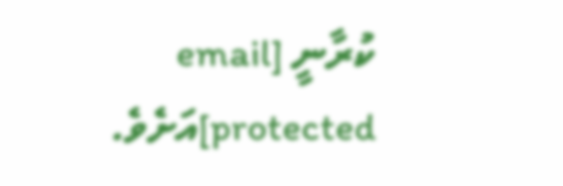ކުރާނީ [email protected]އަށެވެ.